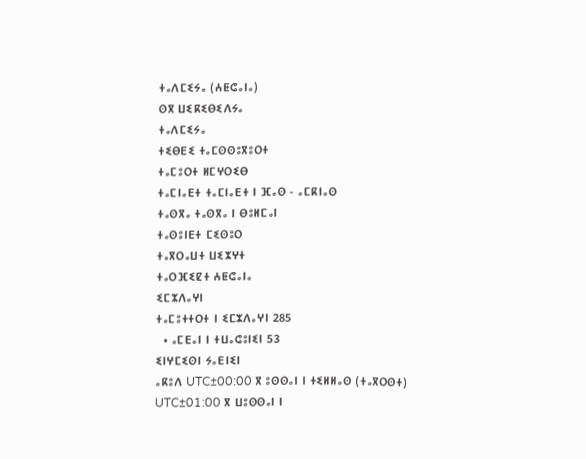ⵜⴰⴷⵎⵉⵢⴰ (ⵄⵟⵛⴰⵏⴰ)
ⵙⴳ ⵡⵉⴽⵉⴱⵉⴷⵢⴰ
ⵜⴰⴷⵎⵉⵢⴰ
ⵜⵉⴱⴹⵉ ⵜⴰⵎⵙⵙⵓⴳⵓⵔⵜ
ⵜⴰⵎⵓⵔⵜ ⵍⵎⵖⵔⵉⴱ
ⵜⴰⵎⵏⴰⴹⵜ ⵜⴰⵎⵏⴰⴹⵜ ⵏ ⴼⴰⵙ - ⴰⵎⴽⵏⴰⵙ
ⵜⴰⵙⴳⴰ ⵜⴰⵙⴳⴰ ⵏ ⴱⵓⵍⵎⴰⵏ
ⵜⴰⵙⵓⵏⴹⵜ ⵎⵉⵙⵓⵔ
ⵜⴰⴳⵔⴰⵡⵜ ⵡⵉⵣⵖⵜ
ⵜⴰⵔⴼⵉⵇⵜ ⵄⵟⵛⴰⵏⴰ
ⵉⵎⵣⴷⴰⵖⵏ
ⵜⴰⵎⵓⵜⵜⵔⵜ ⵏ ⵉⵎⵣⴷⴰⵖⵏ 285
  • ⴰⵎⴹⴰⵏ ⵏ ⵜⵡⴰⵛⵓⵏⵉⵏ 53
ⵉⵏⵖⵎⵉⵙⵏ ⵢⴰⴹⵏⵉⵏ
ⴰⴽⵓⴷ UTC±00:00 ⴳ ⵓⵙⵙⴰⵏ ⵏ ⵜⵉⵍⵍⴰⵙ (ⵜⴰⴳⵔⵙⵜ)
UTC±01:00 ⴳ ⵡⵓⵙⵙⴰⵏ ⵏ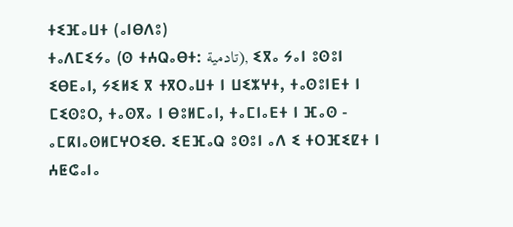ⵜⵉⴼⴰⵡⵜ (ⴰⵏⴱⴷⵓ)
ⵜⴰⴷⵎⵉⵢⴰ (ⵙ ⵜⵄⵕⴰⴱⵜ: تادمية), ⵉⴳⴰ ⵢⴰⵏ ⵓⵙⵓⵏ ⵉⴱⴹⴰⵏ, ⵢⵉⵍⵉ ⴳ ⵜⴳⵔⴰⵡⵜ ⵏ ⵡⵉⵣⵖⵜ, ⵜⴰⵙⵓⵏⴹⵜ ⵏ ⵎⵉⵙⵓⵔ, ⵜⴰⵙⴳⴰ ⵏ ⴱⵓⵍⵎⴰⵏ, ⵜⴰⵎⵏⴰⴹⵜ ⵏ ⴼⴰⵙ - ⴰⵎⴽⵏⴰⵙⵍⵎⵖⵔⵉⴱ. ⵉⴹⴼⴰⵕ ⵓⵙⵓⵏ ⴰⴷ ⵉ ⵜⵔⴼⵉⵇⵜ ⵏ ⵄⵟⵛⴰⵏⴰ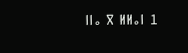ⵏⵏⴰ ⴳ ⵍⵍⴰⵏ 1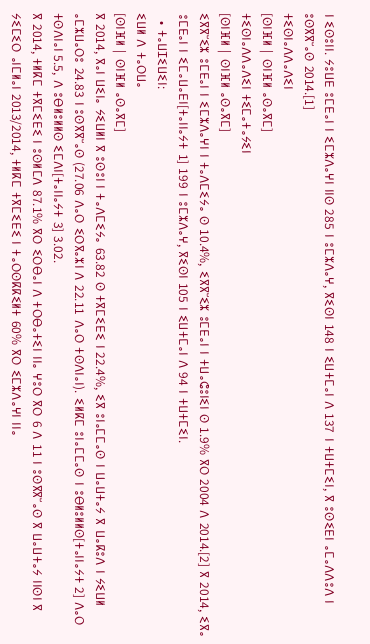ⵏ ⵉⵙⵓⵏⵏ. ⵢⵓⵡⴹ ⵓⵎⴹⴰⵏ ⵏ ⵉⵎⵣⴷⴰⵖⵏ ⵏⵏⵙ 285 ⵏ ⵓⵎⵣⴷⴰⵖ, ⴳⵉⵙⵏ 148 ⵏ ⵉⵡⵜⵎⴰⵏ ⴷ 137 ⵏ ⵜⵡⵜⵎⵉⵏ, ⴳ ⵓⵙⵉⴹⵏ ⴰⵎⴰⴷⴷⵓⴷ ⵏ ⵓⵙⴳⴳⵯⴰⵙ 2014.[1]
ⵜⵉⵙⵏⴰⴷⴷⴰⴷⵉⵏ
[ⵙⵏⴼⵍ | ⵙⵏⴼⵍ ⴰⵙⴰⴳⵎ]
ⵜⵉⵙⵏⴰⴷⴷⴰⴷⵉⵏ ⵜⵉⵎⴰⵜⴰⵢⵉⵏ
[ⵙⵏⴼⵍ | ⵙⵏⴼⵍ ⴰⵙⴰⴳⵎ]
ⵉⴳⴳⵯⵉⵣ ⵓⵎⴹⴰⵏ ⵏ ⵉⵎⵣⴷⴰⵖⵏ ⵏ ⵜⴰⴷⵎⵉⵢⴰ ⵙ 10.4%, ⵉⴳⴳⵯⵉⵣ ⵓⵎⴹⴰⵏ ⵏ ⵜⵡⴰⵛⵓⵏⵉⵏ ⵙ 1.9% ⴳⵔ 2004 ⴷ 2014.[2] ⴳ 2014, ⵉⴳⴰ ⵓⵎⴹⴰⵏ ⵏ ⵉⵎⴰⵡⴰⴹⵏ[ⵜⴰⵏⵏⴰⵢⵜ 1] 199 ⵏ ⵓⵎⵣⴷⴰⵖ, ⴳⵉⵙⵏ 105 ⵏ ⵉⵡⵜⵎⴰⵏ ⴷ 94 ⵏ ⵜⵡⵜⵎⵉⵏ.
  • ⵜⴰⵡⵊⵉⵡⵉⵏ:
ⵉⵡⵍ ⴷ ⵜⴰⵔⵡⴰ
[ⵙⵏⴼⵍ | ⵙⵏⴼⵍ ⴰⵙⴰⴳⵎ]
ⴳ 2014, ⴳⴰⵏ ⵡⵉⵏⴰ ⵢⵉⵡⵍⵏ ⴳ ⵓⵙⵓⵏ ⵏ ⵜⴰⴷⵎⵉⵢⴰ 63.82 ⵙ ⵜⴳⵎⵉⴹⵉ ⵏ 22.4%, ⵉⴳ ⵓⵏⴰⵎⵎⴰⵙ ⵏ ⵡⴰⵡⵜⴰⵢ ⴳ ⵡⴰⴽⵓⴷ ⵏ ⵢⵉⵡⵍ ⴰⵎⵣⵡⴰⵔⵓ 24.83 ⵏ ⵓⵙⴳⴳⵯⴰⵙ (27.06 ⴷⴰⵔ ⵉⵔⴳⴰⵣⵏ ⴷ 22.11 ⴷⴰⵔ ⵜⵙⴷⵏⴰⵏ). ⵉⵍⴽⵎ ⵓⵏⴰⵎⵎⴰⵙ ⵏ ⵓⴱⵍⵓⵍⵍⵙ[ⵜⴰⵏⵏⴰⵢⵜ 2] ⴷⴰⵔ ⵜⵙⴷⵏⴰⵏ 5.5, ⴷ ⵓⴱⵍⵓⵍⵍⵙ ⵉⵎⴷⵏ[ⵜⴰⵏⵏⴰⵢⵜ 3] 3.02.
ⴳ 2014, ⵜⵍⴽⵎ ⵜⴳⵎⵉⴹⵉ ⵏ ⵓⵙⵍⵎⴷ 87.1% ⴳⵔ ⵉⵔⴱⴰⵏ ⴷ ⵜⵔⴱⴰⵜⵉⵏ ⵏⵏⴰ ⵖⵓⵔ ⴳⵔ 6 ⴷ 11 ⵏ ⵓⵙⴳⴳⵯⴰⵙ ⴳ ⵡⴰⵡⵜⴰⵢ ⵏⵏⵙⵏ ⴳ ⵢⵉⵎⵉⵔ ⴰⵏⵎⵍⴰⵏ 2013/2014, ⵜⵍⴽⵎ ⵜⴳⵎⵉⴹⵉ ⵏ ⵜⴰⵔⵙⴽⴽⵉⵍⵜ 60% ⴳⵔ ⵉⵎⵣⴷⴰⵖⵏ ⵏⵏⴰ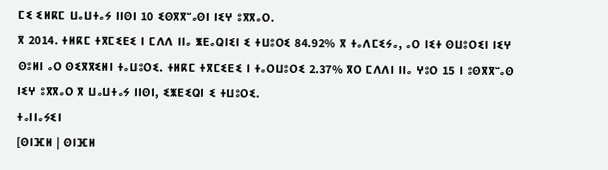ⵎⵉ ⵉⵍⴽⵎ ⵡⴰⵡⵜⴰⵢ ⵏⵏⵙⵏ 10 ⵉⵙⴳⴳⵯⴰⵙⵏ ⵏⵉⵖ ⵓⴳⴳⴰⵔ.
ⴳ 2014. ⵜⵍⴽⵎ ⵜⴳⵎⵉⴹⵉ ⵏ ⵎⴷⴷ ⵏⵏⴰ ⵥⴹⴰⵕⵏⵉⵏ ⵉ ⵜⵡⵓⵔⵉ 84.92% ⴳ ⵜⴰⴷⵎⵉⵢⴰ, ⴰⵔ ⵏⵉⵜ ⵙⵡⵓⵔⵉⵏ ⵏⵉⵖ ⵙⵓⵍⵏ ⴰⵔ ⵙⵉⴳⴳⵉⵍⵏ ⵜⴰⵡⵓⵔⵉ. ⵜⵍⴽⵎ ⵜⴳⵎⵉⴹⵉ ⵏ ⵜⴰⵔⵡⵓⵔⵉ 2.37% ⴳⵔ ⵎⴷⴷⵏ ⵏⵏⴰ ⵖⵓⵔ 15 ⵏ ⵓⵙⴳⴳⵯⴰⵙ ⵏⵉⵖ ⵓⴳⴳⴰⵔ ⴳ ⵡⴰⵡⵜⴰⵢ ⵏⵏⵙⵏ, ⵉⵥⴹⵉⵕⵏ ⵉ ⵜⵡⵓⵔⵉ.
ⵜⴰⵏⵏⴰⵢⵉⵏ
[ⵙⵏⴼⵍ | ⵙⵏⴼⵍ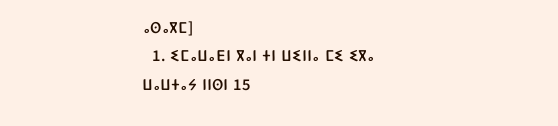ⴰⵙⴰⴳⵎ]
  1. ⵉⵎⴰⵡⴰⴹⵏ ⴳⴰⵏ ⵜⵏ ⵡⵉⵏⵏⴰ ⵎⵉ ⵉⴳⴰ ⵡⴰⵡⵜⴰⵢ ⵏⵏⵙⵏ 15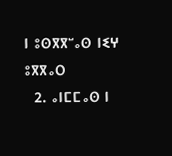ⵏ ⵓⵙⴳⴳⵯⴰⵙ ⵏⵉⵖ ⵓⴳⴳⴰⵔ
  2. ⴰⵏⵎⵎⴰⵙ ⵏ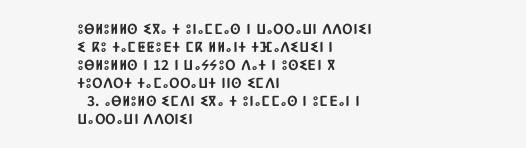ⵓⴱⵍⵓⵍⵍⵙ ⵉⴳⴰ ⵜ ⵓⵏⴰⵎⵎⴰⵙ ⵏ ⵡⴰⵔⵔⴰⵡⵏ ⴷⴷⵔⵏⵉⵏ ⵉ ⴽⵓ ⵜⴰⵎⵟⵟⵓⴹⵜ ⵎⴽ ⵍⵍⴰⵏⵜ ⵜⴼⴰⴷⵉⵡⵉⵏ ⵏ ⵓⴱⵍⵓⵍⵍⵙ ⵏ 12 ⵏ ⵡⴰⵢⵢⵓⵔ ⴷⴰⵜ ⵏ ⵓⵙⵉⴹⵏ ⴳ ⵜⵓⵔⴷⵔⵜ ⵜⴰⵎⴰⵔⵔⴰⵡⵜ ⵏⵏⵙ ⵉⵎⴷⵏ
  3. ⴰⴱⵍⵓⵍⵙ ⵉⵎⴷⵏ ⵉⴳⴰ ⵜ ⵓⵏⴰⵎⵎⴰⵙ ⵏ ⵓⵎⴹⴰⵏ ⵏ ⵡⴰⵔⵔⴰⵡⵏ ⴷⴷⵔⵏⵉⵏ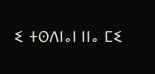ⵉ ⵜⵙⴷⵏⴰⵏ ⵏⵏⴰ ⵎⵉ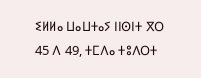ⵉⵍⵍⴰ ⵡⴰⵡⵜⴰⵢ ⵏⵏⵙⵏⵜ ⴳⵔ 45 ⴷ 49, ⵜⵎⴷⴰ ⵜⵓⴷⵔⵜ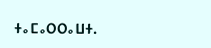ⵜⴰⵎⴰⵔⵔⴰⵡⵜ.